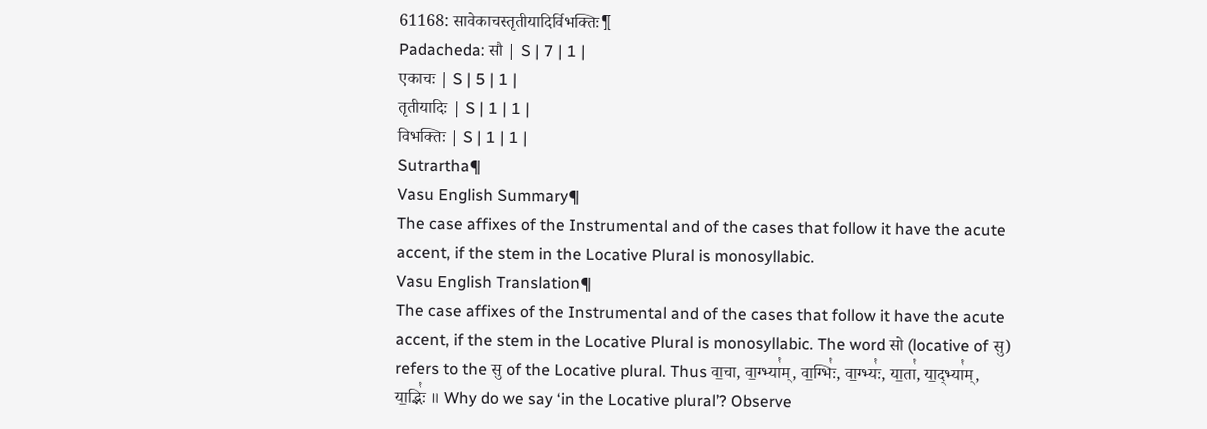61168: सावेकाचस्तृतीयादिर्विभक्तिः¶
Padacheda: सौ | S | 7 | 1 |
एकाचः | S | 5 | 1 |
तृतीयादिः | S | 1 | 1 |
विभक्तिः | S | 1 | 1 |
Sutrartha¶
Vasu English Summary¶
The case affixes of the Instrumental and of the cases that follow it have the acute accent, if the stem in the Locative Plural is monosyllabic.
Vasu English Translation¶
The case affixes of the Instrumental and of the cases that follow it have the acute accent, if the stem in the Locative Plural is monosyllabic. The word सो (locative of सु) refers to the सु of the Locative plural. Thus वा॒चा, वा॒ग्भ्या꣡म्, वा॒ग्भिः꣡, वा॒ग्भ्यः꣡, या॒ता꣡, या॒द्भ्या꣡म्, या॒द्भिः꣡ ॥ Why do we say ‘in the Locative plural’? Observe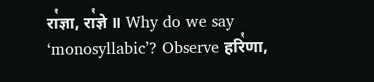रा꣡ज्ञा, रा꣡ज्ञे ॥ Why do we say ‘monosyllabic’? Observe हरि꣡णा,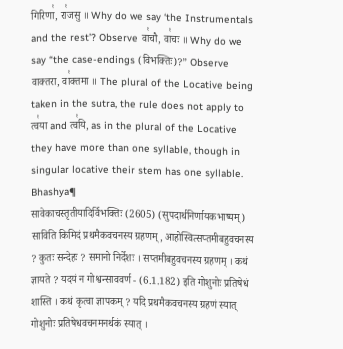गिरिणा꣡, रा꣡जसु ॥ Why do we say ‘the Instrumentals and the rest’? Observe वा꣡चौ, वा꣡चः ॥ Why do we say “the case-endings (विभक्तिः)?” Observe वाक्तरा, वा꣡क्तमा ॥ The plural of the Locative being taken in the sutra, the rule does not apply to त्व꣡या and त्व꣡यि, as in the plural of the Locative they have more than one syllable, though in singular locative their stem has one syllable.
Bhashya¶
सावेकाचस्तृतीयादिर्विभक्तिः (2605) (सुपदार्थनिर्णायकभाष्यम्) साविति किमिदं प्रथमैकवचनस्य ग्रहणम्, आहोस्वित्सप्तमीबहुवचनस्य ? कुतः सन्देहः ? समानो निर्देशः । सप्तमीबहुवचनस्य ग्रहणम् । कथं ज्ञायते ? यदयं न गोश्वन्साववर्ण - (6.1.182) इति गोशुनोः प्रतिषेधं शास्ति । कथं कृत्वा ज्ञापकम् ? यदि प्रथमैकवचनस्य ग्रहणं स्यात् गोशुनोः प्रतिषेधवचनमनर्थकं स्यात् ।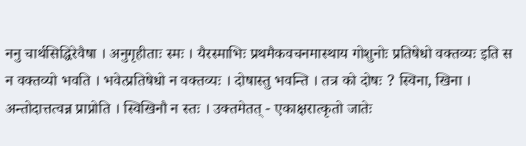ननु चार्थसिद्धिरेवैषा । अनुगृहीताः स्मः । यैरस्माभिः प्रथमैकवचनमास्थाय गोशुनोः प्रतिषेधो वक्तव्यः इति स न वक्तव्यो भवति । भवेत्प्रतिषेधो न वक्तव्यः । दोषास्तु भवन्ति । तत्र को दोषः ? स्विना, खिना । अन्तोदात्तत्वन्न प्राप्नोति । स्विखिनौ न स्तः । उक्तमेतत् - एकाक्षरात्कृतो जातेः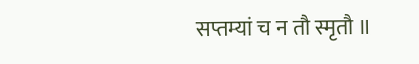सप्तम्यां च न तौ स्मृतौ ॥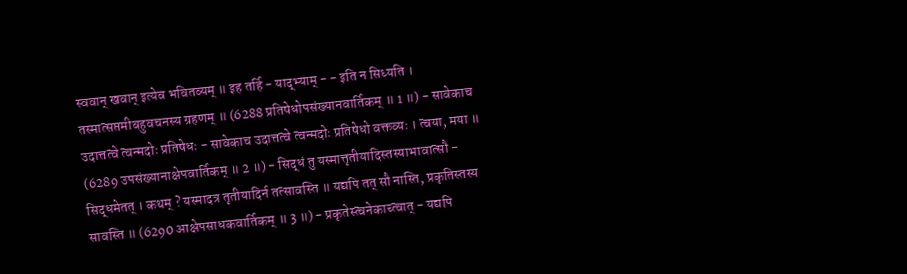स्ववान् खवान् इत्येव भवितव्यम् ॥ इह तर्हि - याद्भ्याम् - - इति न सिध्यति । तस्मात्सप्तमीबहुवचनस्य ग्रहणम् ॥ (6288 प्रतिषेधोपसंख्यानवार्तिकम् ॥ 1 ॥) - सावेकाच उदात्तत्वे त्वन्मदोः प्रतिषेधः - सावेकाच उदात्तत्वे त्वन्मदोः प्रतिषेधो वक्तव्यः । त्वया, मया ॥ (6289 उपसंख्यानाक्षेपवार्तिकम् ॥ 2 ॥) - सिद्धं तु यस्मात्तृतीयादिस्तस्याभावात्सौ - सिद्धमेतत् । कथम् ? यस्मादत्र तृतीयादिर्न तत्सावस्ति ॥ यद्यपि तत् सौ नास्ति, प्रकृतिस्तस्य सावस्ति ॥ (6290 आक्षेपसाधकवार्तिकम् ॥ 3 ॥) - प्रकृतेस्त्वनेकाच्त्वात् - यद्यपि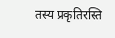तस्य प्रकृतिरस्ति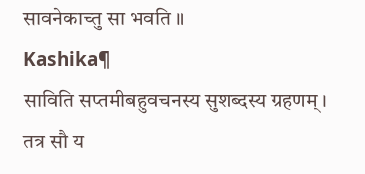सावनेकाच्तु सा भवति ॥
Kashika¶
साविति सप्तमीबहुवचनस्य सुशब्दस्य ग्रहणम्। तत्र सौ य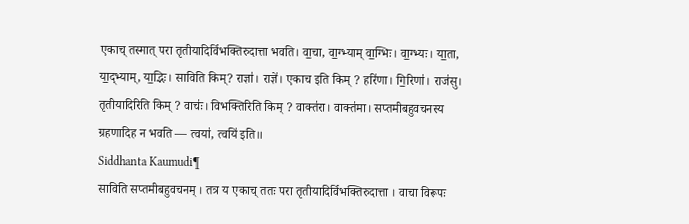एकाच् तस्मात् परा तृतीयादिर्विभक्तिरुदात्ता भवति। वा॒चा, वा॒ग्भ्याम् वा॒ग्भिः। वा॒ग्भ्यः। या॒ता, या॒द्भ्याम्, या॒द्भिः। साविति किम्? राज्ञा॑। राज्ञे॑। एकाच इति किम् ? हरि॑णा। गि॒रिणा॑। राज॑सु। तृतीयादिरिति किम् ? वाचः॑। विभक्तिरिति किम् ? वाक्त॑रा। वाक्त॑मा। सप्तमीबहुवचनस्य ग्रहणादिह न भवति — त्वया॑, त्वयि॑ इति॥
Siddhanta Kaumudi¶
साविति सप्तमीबहुवचनम् । तत्र य एकाच् ततः परा तृतीयादिर्विभक्तिरुदात्ता । वाचा विरूपः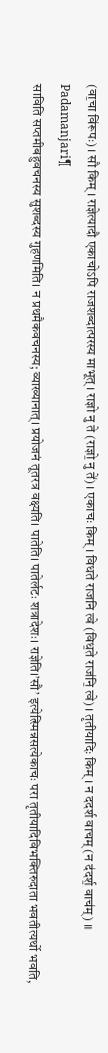(वा॒चा वि॑रूपः) । सौ किम् । राज्ञेत्यादौ एकाचोऽपि राजशब्दात्परस्य माभूत् । राज्ञो नु ते (राज्ञो॒ नु ते॑) । एकाचः किम् । विधते राजनि त्वे (विध॒ते राज॑नि॒ त्वे) । तृतीयादिः किम् । न ददर्श वाचम् (न द॑दर्श॒ वाच॑म्) ॥
Padamanjari¶
साविति सप्तमीबहुवचनस्य सुशब्दस्य गुहणमिति। न प्रथमैकवचनस्य; व्याख्यानात्। प्रयोजनं तूतरत्र वक्ष्यति। पातेति। पातेर्लटः शत्रादेशः। राज्ञेति।’सौ’ इत्येत्स्मिन्नसत्येकाचः परा तृतीयादिविभक्तिरुदाता भवतीत्यर्थो भवति,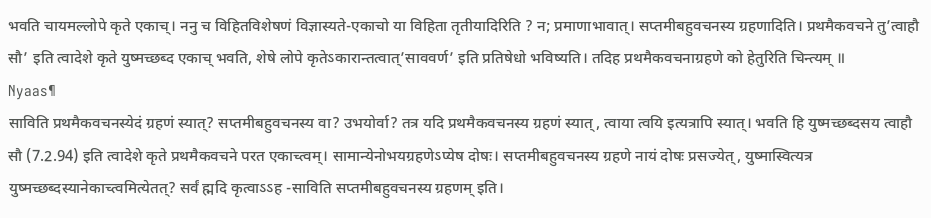भवति चायमल्लोपे कृते एकाच्। ननु च विहितविशेषणं विज्ञास्यते-एकाचो या विहिता तृतीयादिरिति ? न; प्रमाणाभावात्। सप्तमीबहुवचनस्य ग्रहणादिति। प्रथमैकवचने तु’त्वाहौ सौ’ इति त्वादेशे कृते युष्मच्छब्द एकाच् भवति, शेषे लोपे कृतेऽकारान्तत्वात्’साववर्ण’ इति प्रतिषेधो भविष्यति। तदिह प्रथमैकवचनाग्रहणे को हेतुरिति चिन्त्यम् ॥
Nyaas¶
साविति प्रथमैकवचनस्येदं ग्रहणं स्यात्? सप्तमीबहुवचनस्य वा? उभयोर्वा? तत्र यदि प्रथमैकवचनस्य ग्रहणं स्यात्, त्वाया त्वयि इत्यत्रापि स्यात्। भवति हि युष्मच्छब्दसय त्वाहौ सौ (7.2.94) इति त्वादेशे कृते प्रथमैकवचने परत एकाच्त्वम्। सामान्येनोभयग्रहणेऽप्येष दोषः। सप्तमीबहुवचनस्य ग्रहणे नायं दोषः प्रसज्येत्, युष्मास्वित्यत्र युष्मच्छब्दस्यानेकाच्त्वमित्येतत्? सर्वं ह्मदि कृत्वाऽऽह -साविति सप्तमीबहुवचनस्य ग्रहणम् इति।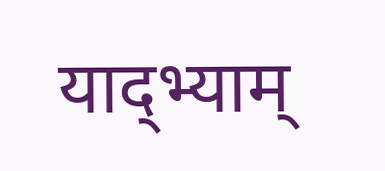याद्भ्याम्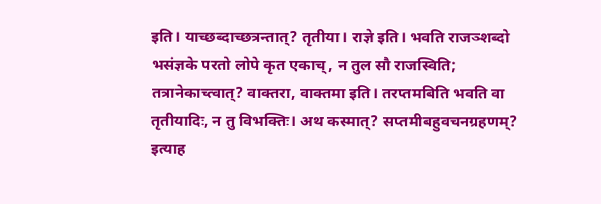इति। याच्छब्दाच्छत्रन्तात्? तृतीया। राज्ञे इति। भवति राजञ्शब्दो भसंज्ञके परतो लोपे कृत एकाच्, न तुल सौ राजस्विति; तत्रानेकाच्त्वात्? वाक्तरा, वाक्तमा इति। तरप्तमबिति भवति वा तृतीयादिः, न तु विभक्तिः। अथ कस्मात्? सप्तमीबहुवचनग्रहणम्? इत्याह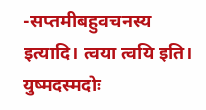-सप्तमीबहुवचनस्य इत्यादि। त्वया त्वयि इति। युष्मदस्मदोः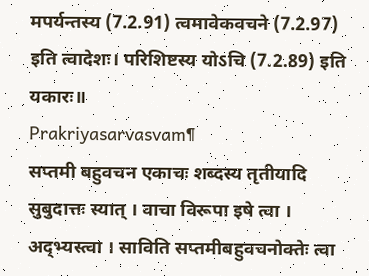मपर्यन्तस्य (7.2.91) त्वमावेकवचने (7.2.97) इति त्वादेशः। परिशिष्टस्य योऽचि (7.2.89) इति यकारः॥
Prakriyasarvasvam¶
सप्तमी बहुवचन एकाचः शब्दस्य तृतीयादि सुबुदात्तः स्यात् । वाचा विरूपा इषे त्वा । अद्भ्यस्त्वा । साविति सप्तमीबहुवचनोक्तेः त्वा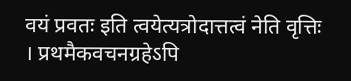वयं प्रवतः इति त्वयेत्यत्रोदात्तत्वं नेति वृत्तिः । प्रथमैकवचनग्रहेऽपि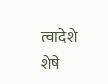त्वादेशे शेषे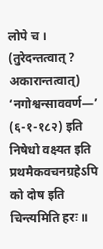लोपे च । (तुरेदन्तत्वात् ? अकारान्तत्वात्) ‘नगोश्वन्साववर्ण—’ (६-१-१८२) इति निषेधो वक्ष्यत इति प्रथमैकवचनग्रहेऽपि को दोष इति चिन्त्यमिति हरः ॥